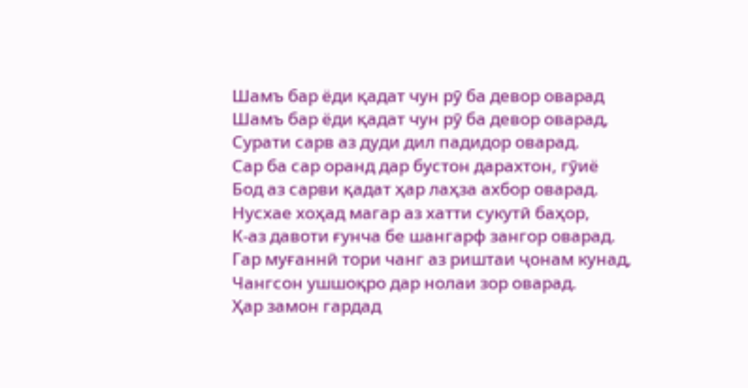Шамъ бар ёди қадат чун рӯ ба девор оварад
Шамъ бар ёди қадат чун рӯ ба девор оварад,
Сурати сарв аз дуди дил падидор оварад.
Сар ба сар оранд дар бустон дарахтон, гӯиё
Бод аз сарви қадат ҳар лаҳза ахбор оварад.
Нусхае хоҳад магар аз хатти сукутӣ баҳор,
К-аз давоти ғунча бе шангарф зангор оварад.
Гар муғаннӣ тори чанг аз риштаи ҷонам кунад,
Чангсон ушшоқро дар нолаи зор оварад.
Ҳар замон гардад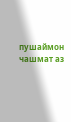пушаймон чашмат аз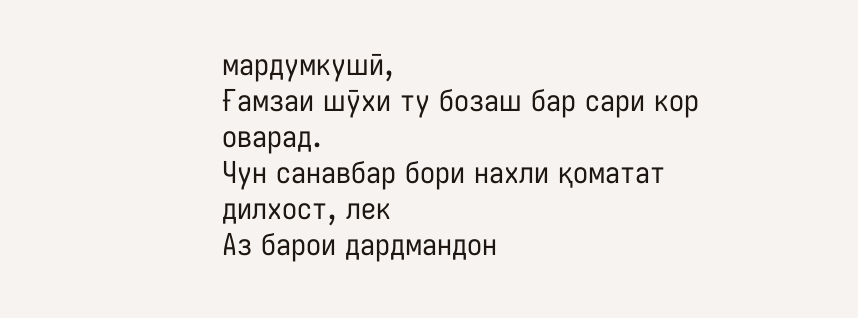мардумкушӣ,
Ғамзаи шӯхи ту бозаш бар сари кор оварад.
Чун санавбар бори нахли қоматат дилхост, лек
Аз барои дардмандон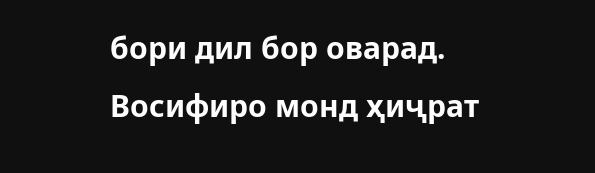бори дил бор оварад.
Восифиро монд ҳиҷрат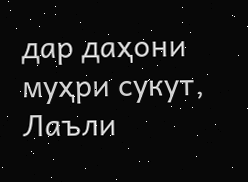дар даҳони муҳри сукут,
Лаъли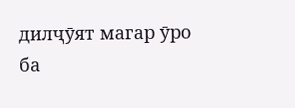дилҷӯят магар ӯро ба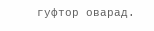гуфтор оварад.